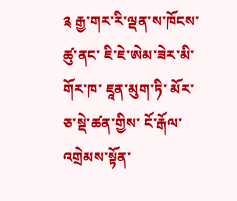༉ རྒྱ་གར་རི་ལྡན་ས་ཁོངས་ཚུ་ནང་ ཇི་ཇེ་ཨེམ་ཟེར་མི་ གོར་ཁ་ ཇཱན་མུག་ཏི་ མོར་ཅ་སྡེ་ཚན་གྱིས་ ངོ་རྒོལ་འགྲེམས་སྟོན་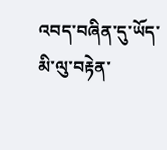འབད་བཞིན་དུ་ཡོད་མི་ལུ་བརྟེན་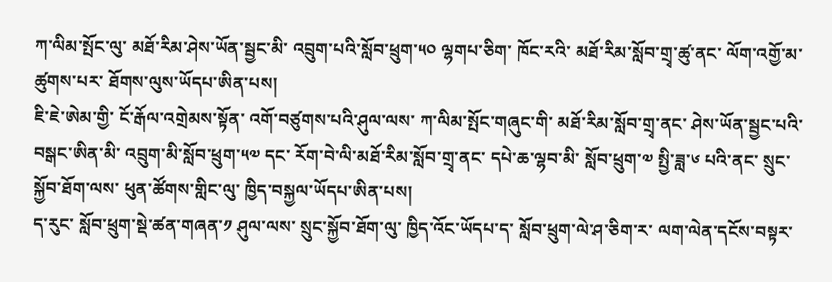ཀ་ལིམ་སྤོང་ལུ་ མཐོ་རིམ་ཤེས་ཡོན་སྦྱང་མི་ འབྲུག་པའི་སློབ་ཕྲུག་༥༠ ལྷགཔ་ཅིག་ ཁོང་རའི་ མཐོ་རིམ་སློབ་གྲྭ་ཚུ་ནང་ ལོག་འགྱོ་མ་ཚུགས་པར་ ཐོགས་ལུས་ཡོདཔ་ཨིན་པས།
ཇི་ཇེ་ཨེམ་གྱི་ ངོ་རྒོལ་འགྲེམས་སྟོན་ འགོ་བཙུགས་པའི་ཤུལ་ལས་ ཀ་ལིམ་སྤོང་གཞུང་གི་ མཐོ་རིམ་སློབ་གྲྭ་ནང་ ཤེས་ཡོན་སྦྱང་པའི་བསྒང་ཨིན་མི་ འབྲུག་མི་སློབ་ཕྲུག་༥༧ དང་ རོག་བེ་ལི་མཐོ་རིམ་སློབ་གྲྭ་ནང་ དཔེ་ཆ་ལྷབ་མི་ སློབ་ཕྲུག་༧ སྤྱི་ཟླ་༦ པའི་ནང་ སྲུང་སྐྱོབ་ཐོག་ལས་ ཕུན་ཚོགས་གླིང་ལུ་ ཁྱིད་བསྐྱལ་ཡོདཔ་ཨིན་པས།
ད་རུང་ སློབ་ཕྲུག་སྡེ་ཚན་གཞན་༡ ཤུལ་ལས་ སྲུང་སྐྱོབ་ཐོག་ལུ་ ཁྱིད་འོང་ཡོདཔ་ད་ སློབ་ཕྲུག་ལེ་ཤ་ཅིག་ར་ ལག་ལེན་དངོས་བསྟར་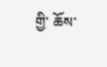གྱི་ ཆོས་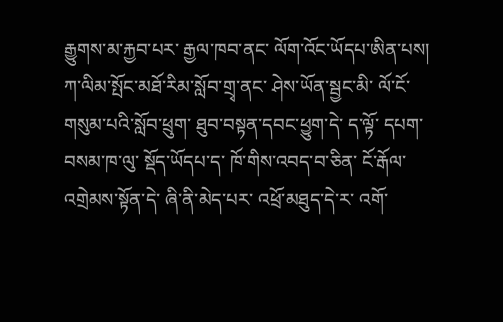རྒྱུགས་མ་རྐྱབ་པར་ རྒྱལ་ཁབ་ནང་ ལོག་འོང་ཡོདཔ་ཨིན་པས།
ཀ་ལིམ་སྤོང་མཐོ་རིམ་སློབ་གྲྭ་ནང་ ཤེས་ཡོན་སྦྱང་མི་ ལོ་ངོ་གསུམ་པའི་སློབ་ཕྲུག་ ཐུབ་བསྟན་དབང་ཕྱུག་དེ་ ད་ལྟོ་ དཔག་བསམ་ཁ་ལུ་ སྡོད་ཡོདཔ་ད་ ཁོ་གིས་འབད་བ་ཅིན་ ངོ་རྒོལ་འགྲེམས་སྟོན་དེ་ ཞི་ནི་མེད་པར་ འཕྲོ་མཐུད་དེ་ར་ འགོ་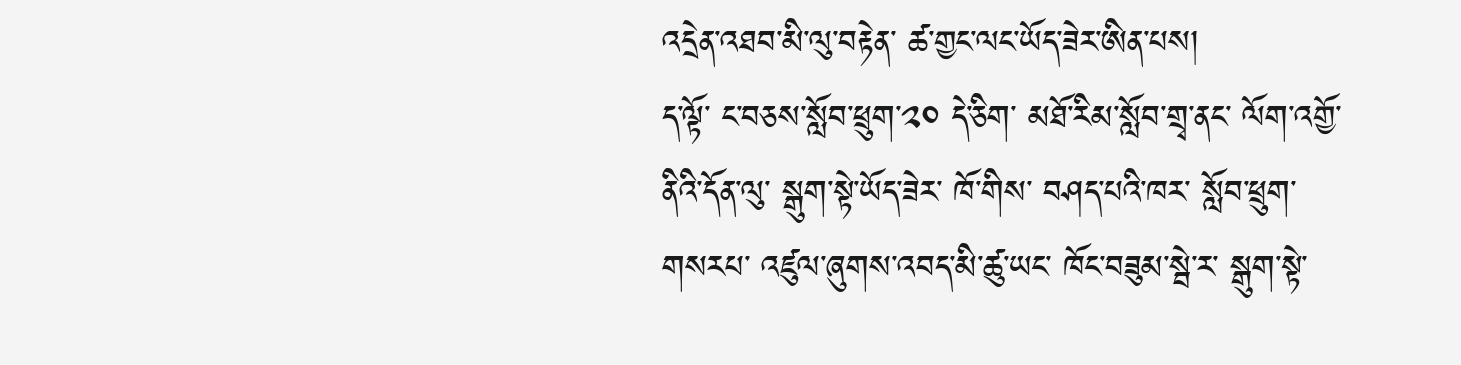འདྲེན་འཐབ་མི་ལུ་བརྟེན་ ཚ་གྱང་ལང་ཡོད་ཟེར་ཨིན་པས།
ད་ལྟོ་ ང་བཅས་སློབ་ཕྲུག་༢༠ དེ་ཅིག་ མཐོ་རིམ་སློབ་གྲྭ་ནང་ ལོག་འགྱོ་ནིའི་དོན་ལུ་ སྒུག་སྟེ་ཡོད་ཟེར་ ཁོ་གིས་ བཤད་པའི་ཁར་ སློབ་ཕྲུག་གསརཔ་ འཛུལ་ཞུགས་འབད་མི་ཚུ་ཡང་ ཁོང་བཟུམ་སྦེ་ར་ སྒུག་སྟེ་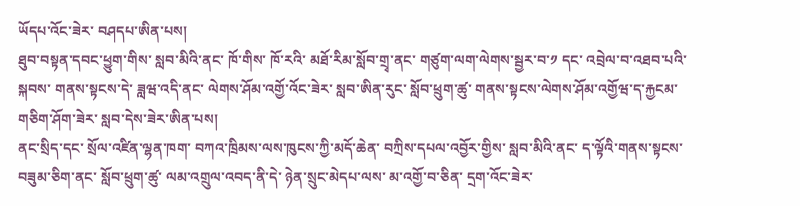ཡོདཔ་འོང་ཟེར་ བཤདཔ་ཨིན་པས།
ཐུབ་བསྟན་དབང་ཕྱུག་གིས་ སླབ་མིའི་ནང་ ཁོ་གིས་ ཁོ་རའི་ མཐོ་རིམ་སློབ་གྲྭ་ནང་ གཙུག་ལག་ལེགས་སྦྱར་བ་༡ དང་ འབྲེལ་བ་འཐབ་པའི་སྐབས་ གནས་སྟངས་དེ་ ཟླཝ་འདི་ནང་ ལེགས་ཤོམ་འགྱོ་འོང་ཟེར་ སླབ་ཨིན་རུང་ སློབ་ཕྲུག་ཚུ་ གནས་སྟངས་ལེགས་ཤོམ་འགྱོཝ་ད་རྐྱངམ་གཅིག་ཤོག་ཟེར་ སླབ་དེས་ཟེར་ཨིན་པས།
ནང་སྲིད་དང་ སྲོལ་འཛིན་ལྷན་ཁག་ བཀའ་ཁྲིམས་ལས་ཁུངས་ཀྱི་མདོ་ཆེན་ བཀྲིས་དཔལ་འབྱོར་གྱིས་ སླབ་མིའི་ནང་ ད་ལྟོའི་གནས་སྟངས་བཟུམ་ཅིག་ནང་ སློབ་ཕྲུག་ཚུ་ ལམ་འགྲུལ་འབད་ནི་དེ་ ཉེན་སྲུང་མེདཔ་ལས་ མ་འགྱོ་བ་ཅིན་ དྲག་འོང་ཟེར་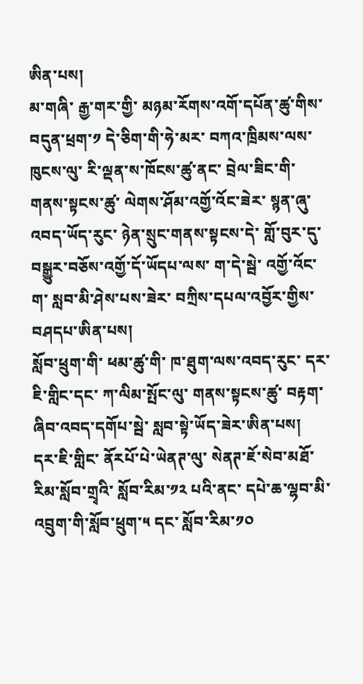ཨིན་པས།
མ་གཞི་ རྒྱ་གར་གྱི་ མཉམ་རོགས་འགོ་དཔོན་ཚུ་གིས་ བདུན་ཕྲག་༡ དེ་ཅིག་གི་ཧེ་མར་ བཀའ་ཁྲིམས་ལས་ཁུངས་ལུ་ རི་ལྡན་ས་ཁོངས་ཚུ་ནང་ བྲེལ་ཟིང་གི་ གནས་སྟངས་ཚུ་ ལེགས་ཤོམ་འགྱོ་འོང་ཟེར་ སྙན་ཞུ་འབད་ཡོད་རུང་ ཉེན་སྲུང་གནས་སྟངས་དེ་ གློ་བུར་དུ་ བསྒྱུར་བཅོས་འགྱོ་དོ་ཡོདཔ་ལས་ ག་དེ་སྦེ་ འགྱོ་འོང་ག་ སླབ་མི་ཤེས་པས་ཟེར་ བཀྲིས་དཔལ་འབྱོར་གྱིས་ བཤདཔ་ཨིན་པས།
སློབ་ཕྲུག་གི་ ཕམ་ཚུ་གི་ ཁ་ཐུག་ལས་འབད་རུང་ དར་ཇི་གླིང་དང་ ཀ་ལིམ་སྤོང་ལུ་ གནས་སྟངས་ཚུ་ བརྟག་ཞིབ་འབད་དགོཔ་སྦེ་ སླབ་སྟེ་ཡོད་ཟེར་ཨིན་པས།
དར་ཇི་གླིང་ ནོརཔོ་པེ་ཡེནཊ་ལུ་ སེནཊ་ཇོ་སེབ་མཐོ་རིམ་སློབ་གྲྭའི་ སློབ་རིམ་༡༢ པའི་ནང་ དཔེ་ཆ་ལྷབ་མི་ འབྲུག་གི་སློབ་ཕྲུག་༥ དང་ སློབ་རིམ་༡༠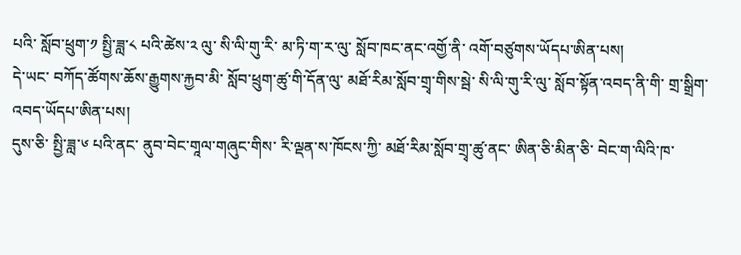པའི་ སློབ་ཕྲུག་༡ སྤྱི་ཟླ་༨ པའི་ཚེས་༢ ལུ་ སི་ལི་གུ་རི་ མ་ཏི་ག་ར་ལུ་ སློབ་ཁང་ནང་འགྱོ་ནི་ འགོ་བཙུགས་ཡོདཔ་ཨིན་པས།
དེ་ཡང་ བཀོད་ཚོགས་ཆོས་རྒྱུགས་རྐྱབ་མི་ སློབ་ཕྲུག་ཚུ་གི་དོན་ལུ་ མཐོ་རིམ་སློབ་གྲྭ་གིས་སྦེ་ སི་ལི་གུ་རི་ལུ་ སློབ་སྟོན་འབད་ནི་གི་ གྲ་སྒྲིག་འབད་ཡོདཔ་ཨིན་པས།
དུས་ཅི་ སྤྱི་ཟླ་༦ པའི་ནང་ ནུབ་བེང་གཱལ་གཞུང་གིས་ རི་ལྡན་ས་ཁོངས་ཀྱི་ མཐོ་རིམ་སློབ་གྲྭ་ཚུ་ནང་ ཨིན་ཅི་མིན་ཅི་ བེང་ག་ལིའི་ཁ་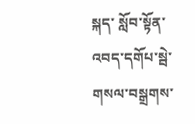སྐད་ སློབ་སྟོན་འབད་དགོཔ་སྦེ་ གསལ་བསྒྲགས་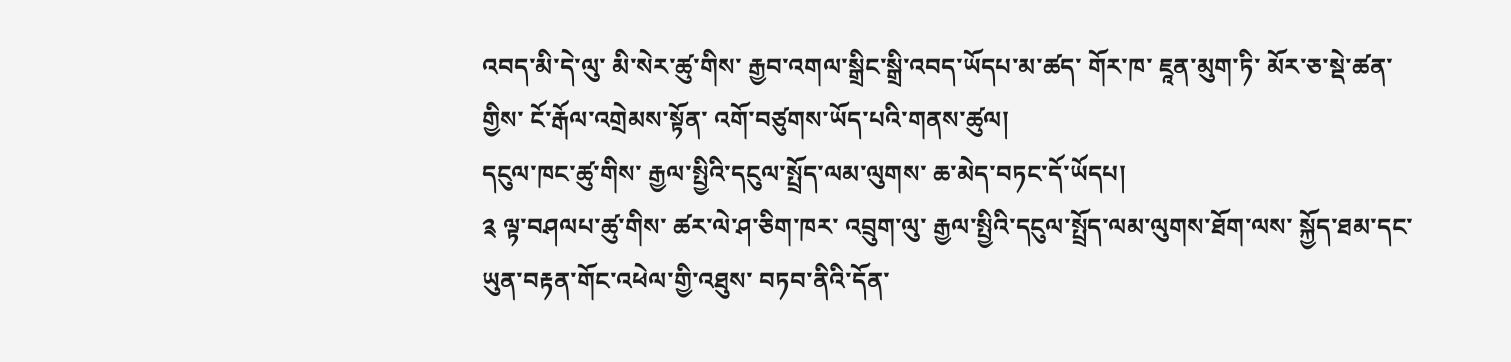འབད་མི་དེ་ལུ་ མི་སེར་ཚུ་གིས་ རྒྱབ་འགལ་སྒྲིང་སྒྲི་འབད་ཡོདཔ་མ་ཚད་ གོར་ཁ་ ཇཱན་མུག་ཏི་ མོར་ཅ་སྡེ་ཚན་གྱིས་ ངོ་རྒོལ་འགྲེམས་སྟོན་ འགོ་བཙུགས་ཡོད་པའི་གནས་ཚུལ།
དངུལ་ཁང་ཚུ་གིས་ རྒྱལ་སྤྱིའི་དངུལ་སྤྲོད་ལམ་ལུགས་ ཆ་མེད་བཏང་དོ་ཡོདཔ།
༉ ལྟ་བཤལཔ་ཚུ་གིས་ ཚར་ལེ་ཤ་ཅིག་ཁར་ འབྲུག་ལུ་ རྒྱལ་སྤྱིའི་དངུལ་སྤྲོད་ལམ་ལུགས་ཐོག་ལས་ སྐྱོད་ཐམ་དང་ ཡུན་བརྟན་གོང་འཕེལ་གྱི་འཐུས་ བཏབ་ནིའི་དོན་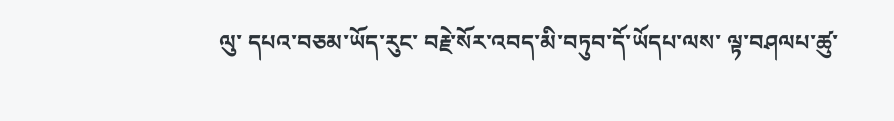ལུ་ དཔའ་བཅམ་ཡོད་རུང་ བརྗེ་སོར་འབད་མི་བཏུབ་དོ་ཡོདཔ་ལས་ ལྟ་བཤལཔ་ཚུ་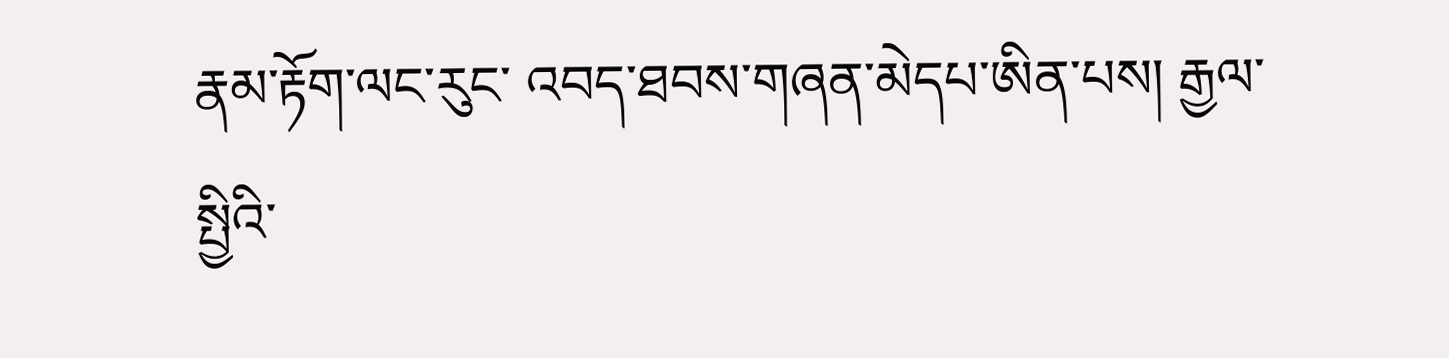རྣམ་རྟོག་ལང་རུང་ འབད་ཐབས་གཞན་མེདཔ་ཨིན་པས། རྒྱལ་སྤྱིའི་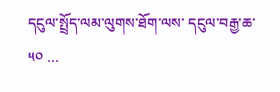དངུལ་སྤྲོད་ལམ་ལུགས་ཐོག་ལས་ དངུལ་བརྒྱ་ཆ་༥༠ …